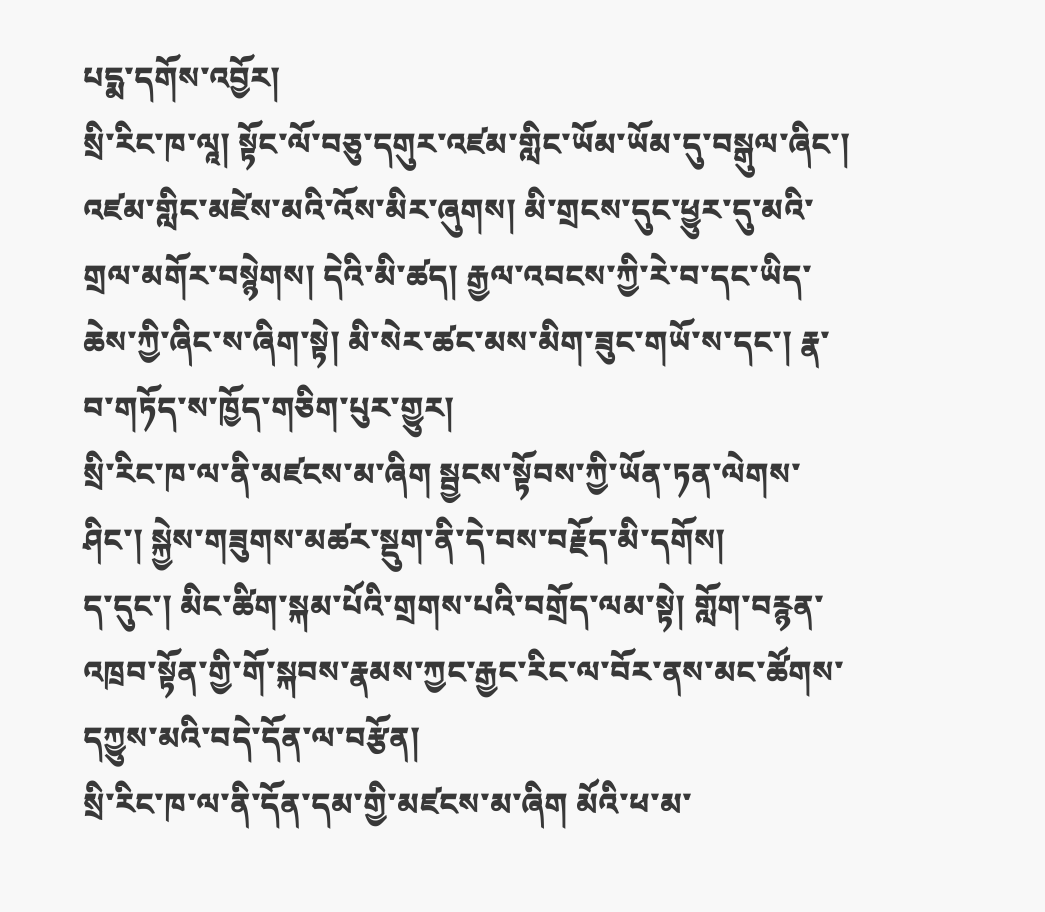པདྨ་དགོས་འབྱོར།
སྲི་རིང་ཁ་ལཱ། སྟོང་ལོ་བཅུ་དགུར་འཛམ་གླིང་ཡོམ་ཡོམ་དུ་བསྒུལ་ཞིང་།
འཛམ་གླིང་མཛེས་མའི་འོས་མིར་ཞུགས། མི་གྲངས་དུང་ཕྱུར་དུ་མའི་གྲལ་མགོར་བསྙེགས། དེའི་མི་ཚད། རྒྱལ་འབངས་ཀྱི་རེ་བ་དང་ཡིད་ཆེས་ཀྱི་ཞིང་ས་ཞིག་སྟེ། མི་སེར་ཚང་མས་མིག་ཟུང་གཡོ་ས་དང་། རྣ་བ་གཏོད་ས་ཁྱོད་གཅིག་པུར་གྱུར།
སྲི་རིང་ཁ་ལ་ནི་མཛངས་མ་ཞིག སྦྱངས་སྟོབས་ཀྱི་ཡོན་ཏན་ལེགས་ཤིང་། སྐྱེས་གཟུགས་མཚར་སྡུག་ནི་དེ་བས་བརྗོད་མི་དགོས།
ད་དུང་། མིང་ཚིག་སྐམ་པོའི་གྲགས་པའི་བགྲོད་ལམ་སྟེ། གློག་བརྙན་འཁྲབ་སྟོན་གྱི་གོ་སྐབས་རྣམས་ཀྱང་རྒྱང་རིང་ལ་བོར་ནས་མང་ཚོགས་དཀྱུས་མའི་བདེ་དོན་ལ་བརྩོན།
སྲི་རིང་ཁ་ལ་ནི་དོན་དམ་གྱི་མཛངས་མ་ཞིག མོའི་ཕ་མ་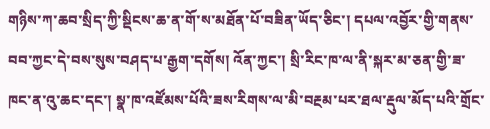གཉིས་ཀ་ཆབ་སྲིད་ཀྱི་སྡིངས་ཆ་ན་གོ་ས་མཐོན་པོ་བཟིན་ཡོད་ཅིང་། དཔལ་འབྱོར་གྱི་གནས་བབ་ཀྱང་དེ་བས་སུས་བཤད་པ་རྒྱག་དགོས། འོན་ཀྱང་། སྲི་རིང་ཁ་ལ་ནི་སྐར་མ་ཅན་གྱི་ཟ་ཁང་ན་འུ་ཆང་དང་། སྣ་ཁ་འཛོམས་པོའི་ཟས་རིགས་ལ་མི་བརྔམ་པར་ཐལ་རྡུལ་མོད་པའི་གྲོང་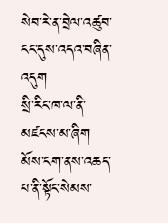སེབ་རེ་ན་བྲེལ་འཚུབ་ངང་དུས་འདའ་བཞིན་འདུག
སྲི་རིང་ཁ་ལ་ནི་མཛངས་མ་ཞིག མོས་ངག་ནས་འཆད་པ་ནི་སྟོང་སེམས་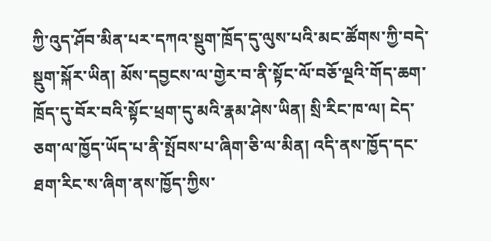ཀྱི་འུད་ཤོབ་མིན་པར་དཀའ་སྡུག་ཁྲོད་དུ་ལུས་པའི་མང་ཚོགས་ཀྱི་བདེ་སྡུག་སྐོར་ཡིན། མོས་དབྱངས་ལ་གྱེར་བ་ནི་སྟོང་ལོ་བཅོ་ལྔའི་གོད་ཆག་ཁྲོད་དུ་བོར་བའི་སྟོང་ཕྲག་དུ་མའི་རྣམ་ཤེས་ཡིན། སྲི་རིང་ཁ་ལ། ངེད་ཅག་ལ་ཁྱོད་ཡོད་པ་ནི་སྤོབས་པ་ཞིག་ཅི་ལ་མིན། འདི་ནས་ཁྱོད་དང་ཐག་རིང་ས་ཞིག་ནས་ཁྱོད་ཀྱིས་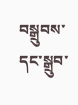བསྒྲུབས་དང་སྒྲུབ་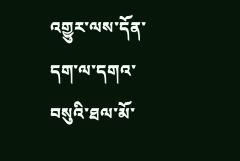འགྱུར་ལས་དོན་དག་ལ་དགའ་བསུའི་ཐལ་མོ་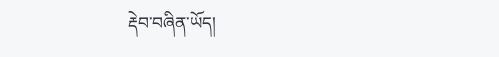རྡེབ་བཞིན་ཡོད།